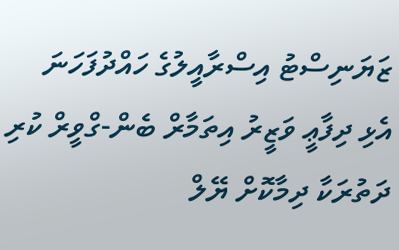ޒަޔަނިސްޓު އިސްރާއީލުގެ ހައްދުފަހަނަ އެޅި ދިފާޢީ ވަޒީރު އިތަމާރް ބެން-ގްވީރް ކުރި ދަތުރަކާ ދިމާކޮށް ޔޭލް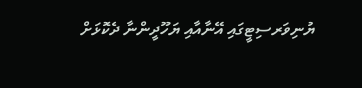ޔުނިވަރސިޓީގައި އޭނާއާއި ޔަހޫދީންނާ ދެކޮޅަށް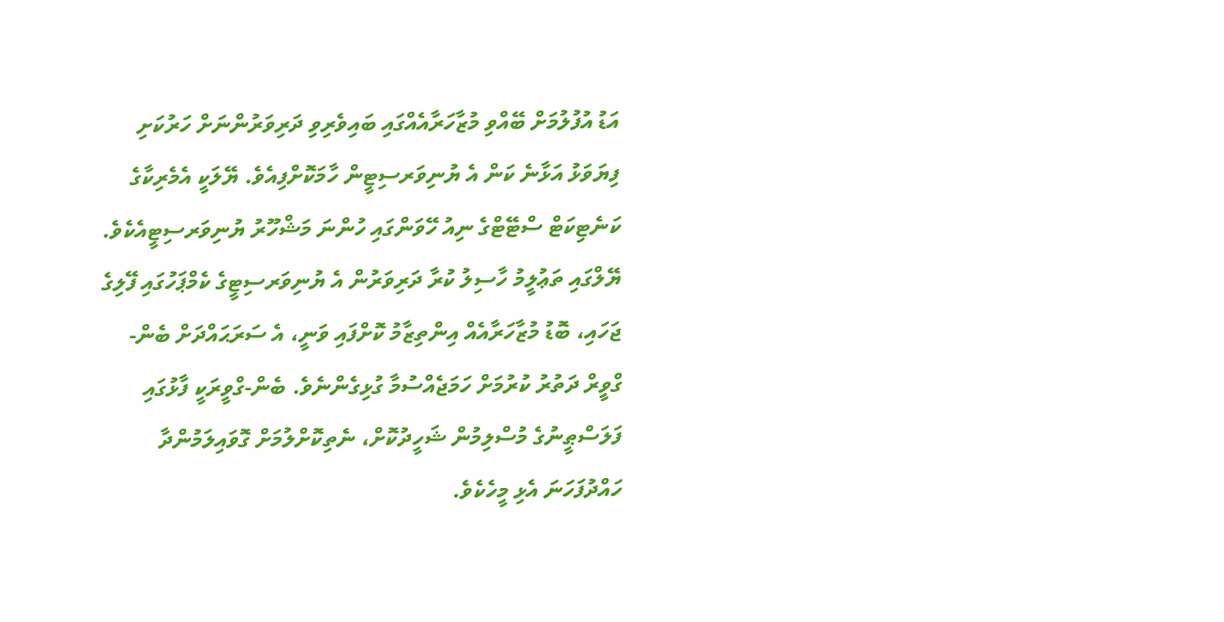އަޑު އުފުލުމަށް ބޭއްވި މުޒާހަރާއެއްގައި ބައިވެރިވި ދަރިވަރުންނަށް ހަރުކަށި ފިޔަވަޅު އަޅާނެ ކަން އެ ޔުނިވަރސިޓީން ހާމަކޮށްފިއެވެ. ޔޭލަކީ އެމެރިކާގެ ކަނެޓިކަޓް ސްޓޭޓްގެ ނިއު ހޭވަންގައި ހުންނަ މަޝްހޫރު ޔުނިވަރސިޓީއެކެވެ.
ޔޭލްގައި ތަޢުލީމު ހާސިލު ކުރާ ދަރިވަރުން އެ ޔުނިވަރސިޓީގެ ކެމްޕަހުގައި ފޭލިގެ ޖަހައި، ބޮޑު މުޒާހަރާއެއް އިންތިޒާމު ކޮށްފައި ވަނީ، އެ ސަރަޙައްދަށް ބެން-ގްވީރް ދަތުރު ކުރުމަށް ހަމަޖެއްސުމާ ގުޅިގެންނެވެ. ބެން-ގްވީރަކީ ފާޅުގައި ފަލަސްޠީނުގެ މުސްލިމުން ޝަހީދުކޮށް، ނެތިކޮށްލުމަށް ގޮވައިލަމުންދާ ހައްދުފަހަނަ އެޅި މީހެކެވެ.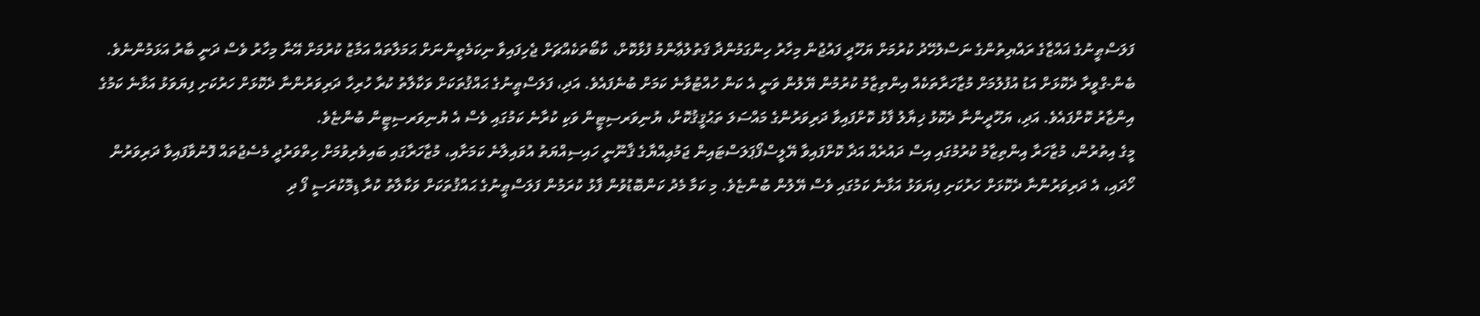ފަލަސްޠީނުގެ ޣައްޒާގެ ރައްޔިތުންގެ ނަސްލުހޭދު ކުރުމަށް ޔަހޫދީ ފައުޖުން މިހާރު ހިންގަމުންދާ ޤަތުލުޢާންމު ފުޅާކޮށް، ކާބޯތަކެއްޗަށް ޖެހިފައިވާ ނިކަމެތީންނަށް ޙަމަލާތައް އަމާޒު ކުރުމަށް އޭނާ މިހާރު ވެސް ދަނީ ބާރު އަޅަމުންނެވެ.
ބެން-ގްވީރާ ދެކޮޅަށް އަޑު އުފުލުމަށް މުޒާހަރާތަކެއް އިންތިޒާމު ކުރުމުން ޔޭލުން ވަނީ އެ ކަން ހުއްޓުވާނެ ކަމަށް ބުނެފައެވެ. އަދި، ފަލަސްޠީނުގެ ޙައްޤުތަކަށް ވަކާލާތު ކުރާ ހުރިހާ ދަރިވަރުންނާ ދެކޮޅަށް ހަރުކަށި ފިޔަވަޅު އަޅާނެ ކަމުގެ އިންޒާރު ކޮށްފައެވެ. އަދި، ޔަހޫދީންނާ ދެކޮޅު ޚިޔާލު ފާޅު ކޮށްފައިވާ ދަރިވަރުންގެ މައްސަލަ ތަޙުޤީޤުކޮށް، ޔުނިވަރސިޓީން ވަކި ކުރާނެ ކަމުގައި ވެސް އެ ޔުނިވަރސިޓީން ބުންޏެވެ.
މީގެ އިތުރުން، މުޒާހަރާ އިންތިޒާމު ކުރުމުގައި އިސް ދައުރެއް އަދާ ކޮށްފައިވާ ޔޭލީސްފޯޕަލަސްޓައިން ޖަމުޢިއްޔާގެ ޤާނޫނީ ހައިސިއްޔަތު އުވައިލާނެ ކަމަށާއި، މުޒާހަރާގައި ބައިވެރިވުމަށް ހިތްވަރުދީ މެސެޖުތައް ފޮނުވާފައިވާ ދަރިވަރުން ހޯދައި، އެ ދަރިވަރުންނާ ދެކޮޅަށް ހަރުކަށި ފިޔަވަޅު އަޅާނެ ކަމުގައި ވެސް ޔޭލުން ބުންޏެވެ. މި ކަމާ މެދު ކަންބޮޑުވުން ފާޅު ކުރަމުން ފަލަސްޠީނުގެ ޙައްޤުތަކަށް ވަކާލާތު ކުރާ ޑިމޮކުރަސީ ފޯ ދި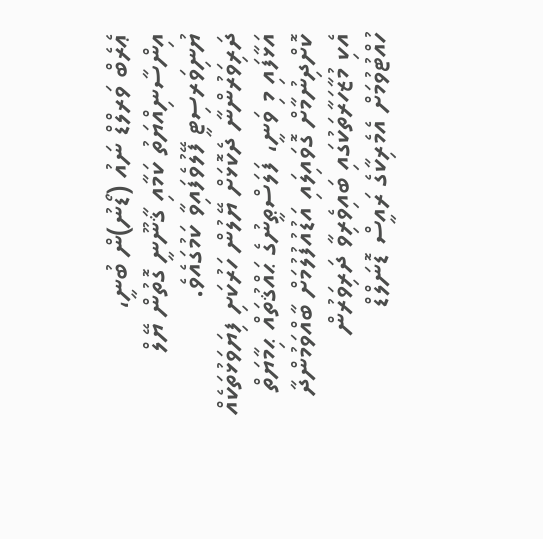ޢެރެބް ވަރލްޑް ނައު (ޑޯނު)ން ބުނީ، އިންސާނިއްޔަތު ކަމާއި ޤާނޫނީ ގޮތުން ޔޭލް ޔުނިވަރސިޓީ ފޭލުވެފައިވާ ކަމުގައެވެ.
ދަރިވަރުންނާ ދެކޮޅަށް ޔޭލުން ހަރުކަށި ފިޔަވަޅުތަކެއް އަޅާފައި މި ވަނީ، ފަލަސްޠީނުގެ ޙައްޤުތައް ޙިމާޔަތް ކޮށްދިނުމާށް ގޮވައިލައި އަޑުއުފުލުމަށް ބާއްވަމުންދާ އެކި މުޒާހަރާތަކުގައި ބައިވެރިވާ ދަރިވަރުން ހުއްޓުވުމަށް އެމެރިކާގެ ރައީސް ޑޮނަލްޑް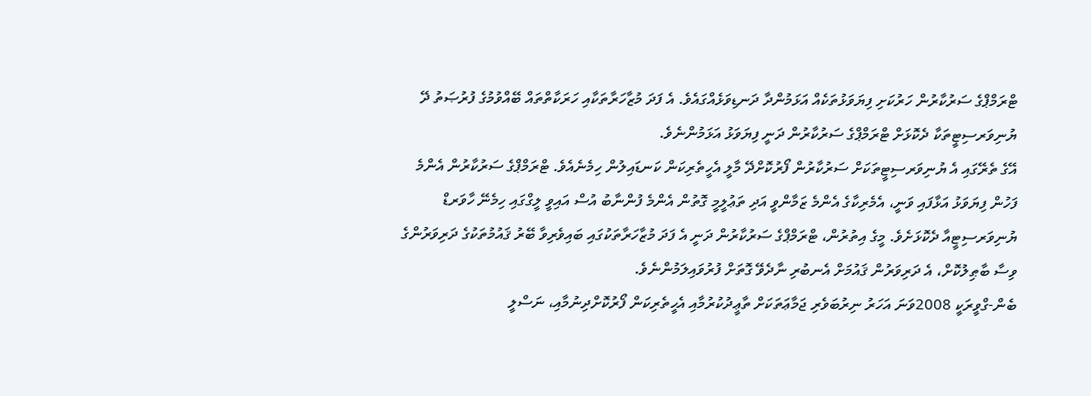ޓްރަމްޕްގެ ސަރުކާރުން ހަރުކަށި ފިޔަވަޅުތަކެއް އަޅަމުންދާ ދަނޑިވަޅެއްގައެވެ. އެ ފަދަ މުޒާހަރާތަކާއި ހަރަކާތްތައް ބޭއްވުމުގެ ފުރުޞަތު ދޭ ޔުނިވަރސިޓީތަކާ ދެކޮޅަށް ޓްރަމްޕްގެ ސަރުކާރުން ދަނީ ފިޔަވަޅު އަޅަމުންނެވެ.
އޭގެ ތެރޭގައި އެ ޔުނިވަރސިޓީތަކަށް ސަރުކާރުން ފޯރުކޮށްދޭ މާލީ އެހީތެރިކަން ކަނޑައިލުން ހިމެނެއެވެ. ޓްރަމްޕްގެ ސަރުކާރުން އެންމެ ފަހުން ފިޔަވަޅު އަޅާފައި ވަނީ، އެމެރިކާގެ އެންމެ ޒަމާންވީ އަދި ތަޢުލީމީ ގޮތުން އެންމެ ފުންނާބު އުސް އައިވީ ލީގްގައި ހިމެނޭ ހާވަރޑް ޔުނިވަރސިޓީއާ ދެކޮޅަށެވެ. މީގެ އިތުރުން، ޓްރަމްޕްގެ ސަރުކާރުން ދަނީ އެ ފަދަ މުޒާހަރާތަކުގައި ބައިވެރިވާ ބޭރު ޤައުމުތަކުގެ ދަރިވަރުންގެ ވިސާ ބާޠިލުކޮށް، އެ ދަރިވަރުން ޤައުމަށް އެނބުރި ނާދެވޭ ގޮތަށް ފުރުވައިލަމުންނެވެ.
ބެން-ގްވީރަކީ 2008ވަނަ އަހަރު ނިރުބަވެރި ޖަމާޢަތަކަށް ތާޢީދުކުރުމާއި އެހީތެރިކަން ފޯރުކޮށްދިނުމާއި، ނަސްލީ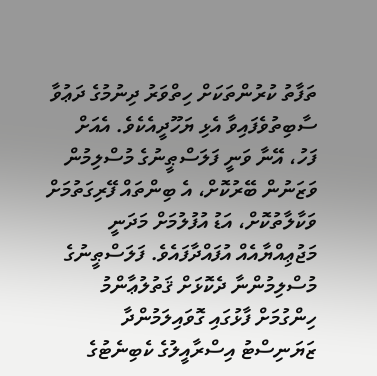ތަފާތު ކުރުންތަކަށް ހިތްވަރު ދިނުމުގެ ދަޢުވާ ސާބިތުވެފައިވާ އެޅި ޔަހޫދީއެކެވެ. އެއަށް ފަހު، އޭނާ ވަނީ ފަލަސްޠީނުގެ މުސްލިމުން ވަޒަނުން ބޭރުކޮށް، އެ ބިންތައް ފޭރިގަތުމަށް ވަކާލާތުކޮށް، އަޑު އުފުލުމަށް މަދަނީ މަޖުޢިއްޔާއެއް އުފައްދާފައެވެ. ފަލަސްޠީނުގެ މުސްލިމުންނާ ދެކޮޅަށް ޤަތުލުޢާންމު ހިންގުމަށް ފާޅުގައި ގޮވައިލަމުންދާ ޒަޔަނިސްޓު އިސްރާއީލުގެ ކެބިނެޓުގެ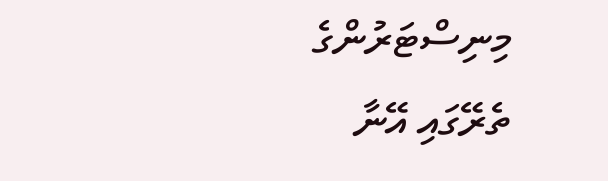މިނިސްޓަރުންގެ ތެރޭގައި އޭނާ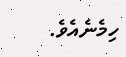ހިމެނެއެވެ.